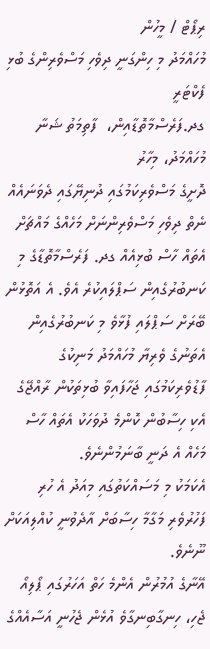ރިޕޯޓް / މީހުން
މުހައްމަދު މި ހިންގަނީ ދިވެހި މަސްވެރިންގެ ބުޅި ފެކްޓަރީ
ގދ.ފަރެސްމާތޮޑާއިން،  ފާތިމަތު ޝަނާ މުހައްމަދު، މިހާރު
ދޮށީގެ މަސްވެރިކަމުގައި ދުނިޔޭގައި ދެވަނައެއް ނެތް ދިވެހި މަސްވެރިންނަށް މަހެއްގެ މައްޗަށް އެތައް ހާސް ބުޅިއެއް ގދ. ފަރެސްމާތޮޑާގެ މި ކަނބުރުގެއިން ސަޕްލައިކުރެ އެވެ. އެ އަތޮޅުން ބޭރަށް ސަޕްލައި ފުޅާވެ މި ކަނބުރުގެއިން އެތަނުގެ ވެރިޔާ މުހައްމަދު މަނިކުގެ ފާޑުވެރިކަމުގައި ޖަހާފައިވާ ބުޅިތަކުން ރާއްޖޭގެ އެކި ހިސާބުން ކޮންމެ ދުވަހަކު އެތައް ހާސް މަހެއް އެ ދަނީ ބާނަމުންނެވެ.
އެކަމަކު މި މަސައްކަތުގައި މިއަދު އެ ހުރި ފަހުރުވެރި މަގާމާ ހިސާބަށް އާދެވުނީ ކުއްލިއަކަށް ނޫނެވެ.
އޭނާގެ އުމުރުން އެންމެ ހަތް އަހަރުގައި ޕޯލިއޯ ޖެހި، ހިނގާބިނގާވެ އުޅެން ޖެހުނީ އަސާއެއްގެ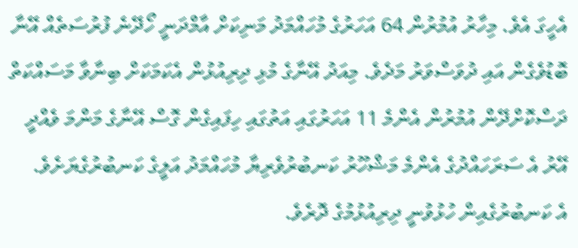އެހީގަ އެވެ. މިހާރު އުމުރުން 64 އަހަރުގެ މުހައްމަދު މަނިކަށް އާމްދަނީ ހޯދޭނެ ފުރުސަތެއް އޭނާ ބޮޑުވެގެން އައި ދުވަސްވަރު މަދެވެ. މިއަދު އޭނާގެ މުޅި ދިރިއުޅުން އެކަމަކަށް ބިނާވާ މަސައްކަތް ދަސްކޮށްދޭން އުމުރުން އެންމެ 11 އަހަރުގައި އަތުގައި ހިފައިގެން ގޮސް އޭނާގެ މަންމަ ވެއްދީ އޭރު އެ ސަރަހައްދުގެ އެންމެ މަޝްހޫރު ކަނބުރުވެރިޔާ މުހައްމަދު އަލީގެ ކަނބުރުގެޔަށެވެ.
އެ ކަނބުރުގެއިން ހުޅުވުނީ ދިރިއުޅުމުގެ ދޮރެވެ.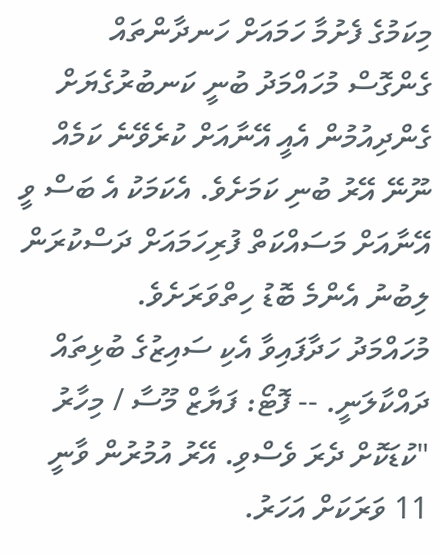މިކަމުގެ ފެށުމާ ހަމައަށް ހަނދާންތައް ގެންގޮސް މުހައްމަދު ބުނީ ކަނބުރުގެޔަށް ގެންދިއުމުން އެއީ އޭނާއަށް ކުރެވޭނެ ކަމެއް ނޫނޭ އޭރު ބުނި ކަމަށެވެ. އެކަމަކު އެ ބަސް ވީ އޭނާއަށް މަސައްކަތް ފުރިހަމައަށް ދަސްކުރަން ލިބުނު އެންމެ ބޮޑު ހިތްވަރަށެވެ.
މުހައްމަދު ހަދާފައިވާ އެކި ސައިޒުގެ ބުޅިތައް ދައްކާލަނީ. -- ފޮޓޯ: ފަޔާޒް މޫސާ / މިހާރު
"ކުޑަކޮށް ދެރަ ވެސްވި. އޭރު އުމުރުން ވާނީ 11 ވަރަކަށް އަހަރު.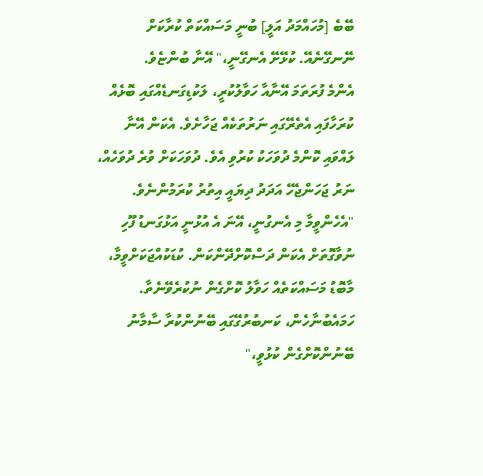ބޭބެ [މުހައްމަދު އަލީ] ބުނީ މަސައްކަތް ކުރާކަށް ނޭނގޭނެއޭ. ކުޅޭށޭ އެނގޭނީ،" އޭނާ ބުންޏެވެ.
އެންމެ ފުރަތަމަ އޭނާއާ ހަވާލުކުރީ، ލަކުޑިގަނޑެއްގައި ބޮޅެއް ކުރަހާފައި އެތެރޭގައި ނަރުތަކެއް ޖަހާށެވެ. އެކަން އޭނާ ލައްވައި ކޮންމެ ދުވަހަކު ކުރުވި އެވެ. ދުވަހަކަށް ވުރެ ދުވަހެއް، ނަރު ޖަހަންޖެހޭ އަދަދު ދިޔައީ އިތުރު ކުރަމުންނެވެ.
"އެހެންވީމާ މި އެނގުނީ، އޭނަ އެ އުޅުނީ އަޅުގަނޑު ފޫހި ނުވާގޮތަށް އެކަން ދަސްކޮށްދޭންކަން. ކުޑަކުއްޖަކަށްވީމާ، މާބޮޑު މަސައްކަތެއް ހަވާލު ކޮށްގެން ނުކުރެވޭނެތާ. ހަމައެބުނާހެން، ކަނބުރުގޭގައި ބޭނުންކުރާ ސާމާނު ބޭނުންކޮށްގެން ކުޅުވީ،"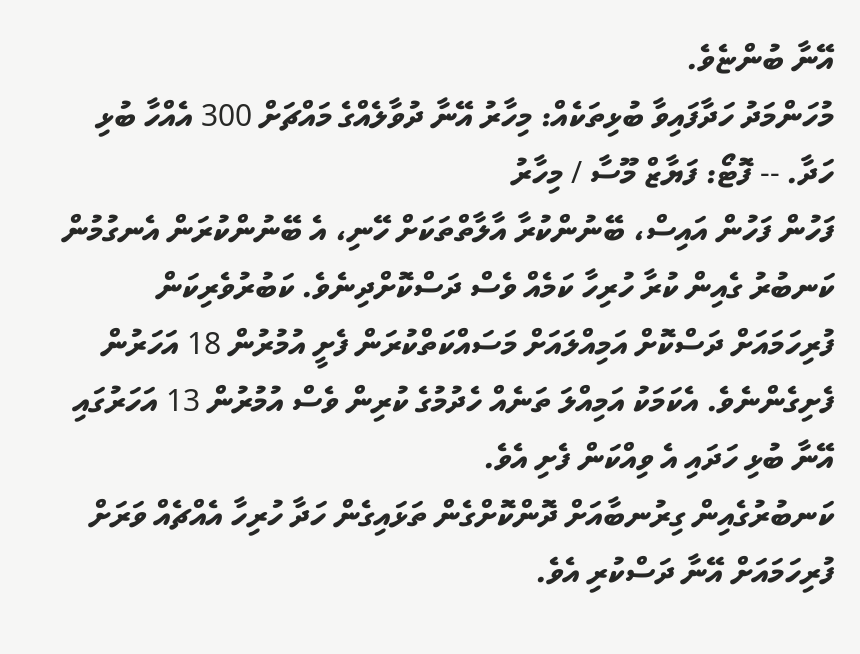އޭނާ ބުންޏެވެ.
މުހަންމަދު ހަދާފައިވާ ބުޅިތަކެއް: މިހާރު އޭނާ ދުވާލެއްގެ މައްޗަށް 300 އެއްހާ ބުޅި ހަދާ. -- ފޮޓޯ: ފަޔާޒް މޫސާ / މިހާރު
ފަހުން ފަހުން އައިސް، ބޭނުންކުރާ އާލާތްތަކަށް ހޭނި، އެ ބޭނުންކުރަން އެނގުމުން ކަނބުރު ގެއިން ކުރާ ހުރިހާ ކަމެއް ވެސް ދަސްކޮށްދިނެވެ. ކަބުރުވެރިކަން ފުރިހަމައަށް ދަސްކޮށް އަމިއްލައަށް މަސައްކަތްކުރަން ފެށީ އުމުރުން 18 އަހަރުން ފެށިގެންނެވެ. އެކަމަކު އަމިއްލަ ތަނެއް ހެދުމުގެ ކުރިން ވެސް އުމުރުން 13 އަހަރުގައި އޭނާ ބުޅި ހަދައި އެ ވިއްކަން ފެށި އެވެ.
ކަނބުރުގެއިން ގިރުނބާއަށް ދޮންކޮށްގެން ތަޅައިގެން ހަދާ ހުރިހާ އެއްޗެއް ވަރަށް ފުރިހަމައަށް އޭނާ ދަސްކުރި އެވެ.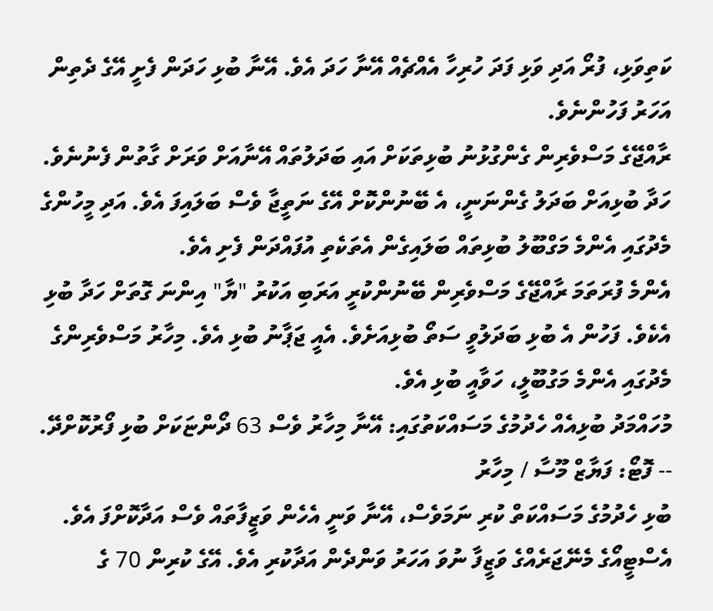ކަތިވަޅި، ފުރޯ އަދި ވަޅި ފަދަ ހުރިހާ އެއްޗެއް އޭނާ ހަދަ އެވެ. އޭނާ ބުޅި ހަދަން ފެށީ އޭގެ ދެތިން އަހަރު ފަހުންނެވެ.
ރާއްޖޭގެ މަސްވެރިން ގެންގުޅުނު ބުޅިތަކަށް އައި ބަދަލުތައް އޭނާއަށް ވަރަށް ގާތުން ފެނުނެވެ. ހަދާ ބުޅިއަށް ބަދަލު ގެންނަނީ، އެ ބޭނުންކޮށް އޭގެ ނަތީޖާ ވެސް ބަލައިފަ އެވެ. އަދި މީހުންގެ މެދުގައި އެންމެ މަގްބޫލު ބުޅިތައް ބަލައިގެން އެތަކެތި އުފައްދަން ފެށި އެވެ.
އެންމެ ފުރަތަމަ ރާއްޖޭގެ މަސްވެރިން ބޭނުންކުރީ އަރަބި އަކުރު "ޔާ" އިންނަ ގޮތަށް ހަދާ ބުޅި އެކެވެ. ފަހުން އެ ބުޅި ބަދަލުވީ ސަތޯ ބުޅިއަށެވެ. އެއީ ޖަޕާނު ބުޅި އެވެ. މިހާރު މަސްވެރިންގެ މެދުގައި އެންމެ މަގުބޫލީ، ހަވާއީ ބުޅި އެވެ.
މުހައްމަދު ބުޅިއެއް ހެދުމުގެ މަސައްކަތުގައި: އޭނާ މިހާރު ވެސް 63 ދޯންޏަކަށް ބުޅި ފޯރުކޮށްދޭ. -- ފޮޓޯ: ފަޔާޒް މޫސާ / މިހާރު
ބުޅި ހެދުމުގެ މަސައްކަތް ކުރި ނަމަވެސް، އޭނާ ވަނީ އެހެން ވަޒީފާތައް ވެސް އަދާކޮށްފަ އެވެ. އެސްޓީއޯގެ މެނޭޖަރެއްގެ ވަޒީފާ ނުވަ އަހަރު ވަންދެން އަދާކުރި އެވެ. އޭގެ ކުރިން 70 ގެ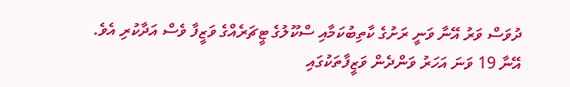ދުވަސް ވަރު އޭނާ ވަނީ ރަށުގެ ކާތިބުކަމާއި ސްކޫލުގެ ޓީޗަރެއްގެ ވަޒީފާ ވެސް އަދާކުރި އެވެ. އޭނާ 19 ވަނަ އަހަރު ވަންދެން ވަޒީފާތަކުގައި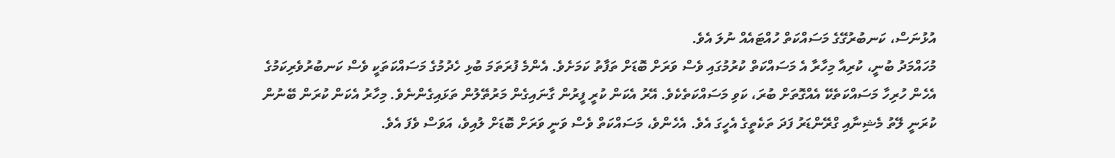އުޅުނަސް، ކަނބުރުގޭގެ މަސައްކަތް ހުއްޓައެއް ނުލަ އެވެ.
މުހައްމަދު ބުނީ، ކުރިއާ މިހާރާ އެ މަސައްކަތް ކުރުމުގައި ވެސް ވަރަށް ބޮޑަށް ތަފާތު ކަމަށެވެ. އެންމެ ފުރަތަމަ ބުޅި ހެދުމުގެ މަސައްކަތަކީ ވެސް ކަނބުރުވެރިކަމުގެ އެހެން ހުރިހާ މަސައްކަތެކޭ އެއްގޮތަށް ބުރަ، ކަވި މަސައްކަތެކެވެ. އޭރު އެކަން ކުރީ ފީރުން ގާނައިގެން މަރުތޭލުން ތަޅައިގެންނެވެ. މިހާރު އެކަން ކުރަން ބޭނުން ކުރަނީ ލޭތު މެޝިނާއި ގްރޭންޑަރު ފަދަ ތަކެތީގެ އެހީގަ އެވެ. އެހެންވެ، މަސައްކަތް ވެސް ވަނީ ވަރަށް ބޮޑަށް ލުއިވެ، އަވަސް ވެފަ އެވެ.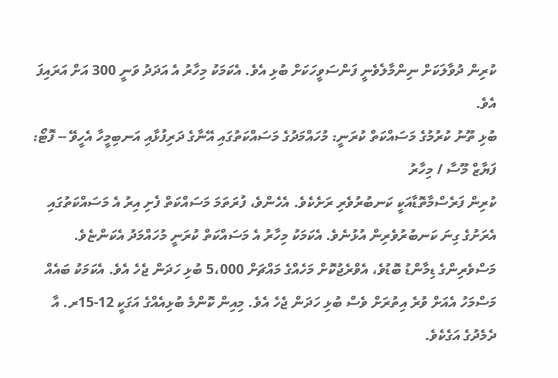ކުރިން ދުވާލަކަށް ނިންމާލެވެނީ ފަންސަވީހަކަށް ބުޅި އެވެ. އެކަމަކު މިހާރު އެ އަދަދު ވަނީ 300 އަށް އަރައިފަ އެވެ.
ބުޅި ތޫނު ކުރުމުގެ މަސައްކަތް ކުރަނީ: މުހައްމަދުގެ މަސައްކަތުގައި އޭނާގެ ދަރިފުޅާއި އަނބިމީހާ އެހީވޭ -- ފޮޓޯ: ފަޔާޒް މޫސާ / މިހާރު
ކުރިން ފަރެސްމާތޮޑާއަކީ ކަނބުރުވެރި ރަށެކެވެ. އެހެންވެ، ފުރަތަމަ މަސައްކަތް ފެށި އިރު އެ މަސައްކަތުގައި އެރަށުގެ ގިނަ ކަނބުރުވެރިން އުޅުނެވެ. އެކަމަކު މިހާރު އެ މަސައްކަތް ކުރަނީ މުހައްމަދު އެކަންޏެވެ. މަސްވެރިންގެ ޑިމާންޑު ބޮޑުވެ، އެވްރެޖުކޮށް މަހެއްގެ މައްޗަށް 5،000 ބުޅި ހަދަން ޖެހެ އެވެ. އެކަމަކު ބައެއް މަސްމަހު އެއަށް ވުރެ އިތުރަށް ވެސް ބުޅި ހަދަން ޖެހެ އެވެ. މިއިން ކޮންމެ ބުޅިއެއްގެ އަގަކީ 12-15ރ. އާ ދެމެދުގެ އަގެކެވެ.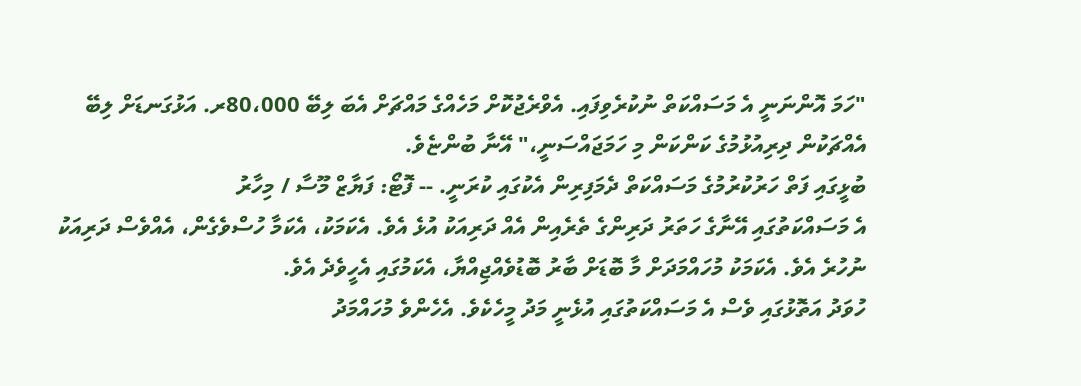"ހަމަ އޮންނަނީ އެ މަސައްކަތް ނުކުރެވިފައި. އެވްރެޖުކޮށް މަހެއްގެ މައްޗަށް އެބަ ލިބޭ 80،000ރ. އަޅުގަނޑަށް ލިބޭ އެއްޗަކުން ދިރިއުޅުމުގެ ކަންކަން މި ހަމަޖައްސަނީ،" އޭނާ ބުންޏެވެ.
ބުޅީގައި ފަތް ހަރުކުރުމުގެ މަސައްކަތް ދެމަފިރިން އެކުގައި ކުރަނީ. -- ފޮޓޯ: ފަޔާޒް މޫސާ / މިހާރު
އެ މަސައްކަތުގައި އޭނާގެ ހަތަރު ދަރިންގެ ތެރެއިން އެއް ދަރިއަކު އުޅެ އެވެ. އެކަމަކު، އެކަމާ ހުސްވެގެން، އެއްވެސް ދަރިއަކު ނުހުރެ އެވެ. އެކަމަކު މުހައްމަދަށް މާ ބޮޑަށް ބާރު ބޮޑުވެއްޖިއްޔާ، އެކަމުގައި އެހީވެދެ އެވެ.
ހުވަދު އަތޮޅުގައި ވެސް އެ މަސައްކަތުގައި އުޅެނީ މަދު މީހެކެވެ. އެހެންވެ މުހައްމަދު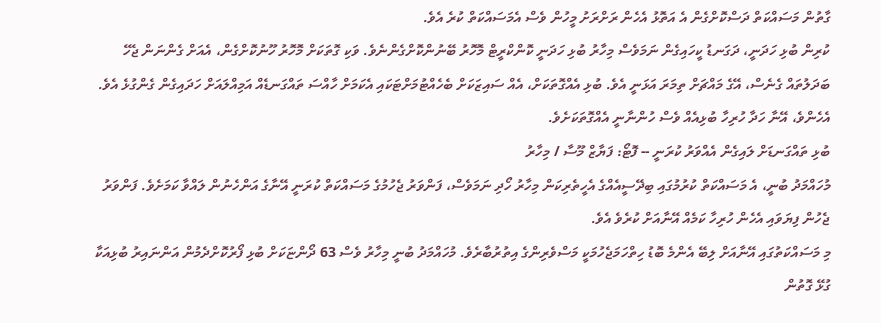ގާތުން މަސައްކަތް ދަސްކޮށްގެން އެ އަތޮޅު އެހެން ރަށްރަށު މީހުން ވެސް އެމަސައްކަތް ކުރެ އެވެ.
ކުރިން ބުޅި ހަދަނީ، ދަގަނޑު ކީހައިގެން ނަމަވެސް މިހާރު ބުޅި ހަދަނީ ކޮންކްރީޓް މޮހޮރު ބޭނުންކޮށްގެންނެވެ. ވަކި ގޮތަކަށް މޮހޮރު ހޫނުކޮށްގެން، އެއަށް ގެންނަން ޖެހޭ ބަދަލުތައް ގެނެސް، އޭގެ މައްޗަށް ތިމަރަ އަޅަނީ އެވެ. ބުޅި އެއްގޮތަކަށް، އެއް ސައިޒަކަށް ބެހެއްޓުމަށްޓަކައި އެކަމަށް ހާއްސަ ތައްގަނޑެއް އަމިއްލައަށް ހަދައިގެން ގެންގުޅެ އެވެ. އެހެންވެ، އޭނާ ހަދާ ހުރިހާ ބުޅިއެއް ވެސް ހުންނާނީ އެއްގޮތަކަށެވެ.
ބުޅި ތައްގަނޑަށް ލައިގެން އެއްވަރު ކުރަނީ -- ފޮޓޯ: ފަޔާޒް މޫސާ / މިހާރު
މުހައްމަދު ބުނީ، އެ މަސައްކަތް ކުރުމުގައި ބިދޭސީއެއްގެ އެހީތެރިކަން މިހާރު ހޯދި ނަމަވެސް، ފަންވަރު ޖެހުމުގެ މަސައްކަތް ކުރަނީ އޭނާގެ އަންހެނުން ލައްވާ ކަމަށެވެ. ފަންވަރު ޖެހުން ފިޔަވައި އެހެން ހުރިހާ ކަމެއް އޭނާއަށް ކުރެވެ އެވެ.
މި މަސައްކަތުގައި އޭނާއަށް ލިބޭ އެންމެ ބޮޑު ހިތްހަމަޖެހުމަކީ މަސްވެރިންގެ އިތުރުބާރެވެ. މުހައްމަދު ބުނީ މިހާރު ވެސް 63 ދޯންޏަކަށް ބުޅި ފޯރުކޮށްދެމުން އަންނައިރު ބުޅިއަކާ ގުޅޭ ގޮތުން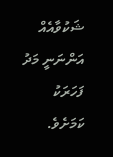ޝަކުވާއެއް އަންނަނީ މަދު ފަހަރަކު ކަމަށެވެ.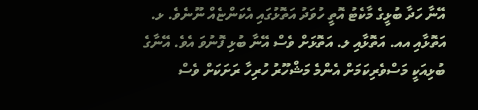އޭނާ ހަދާ ބުޅީގެ މާކެޓު އޮތީ ހުވަދު އަތޮޅުގައި އެކަންޏެއް ނޫނެވެ. ޅ. އަތޮޅާއި އއ. އަތޮޅާއި ލ. އަތޮޅަށް ވެސް އޭނާ ބުޅި ފޮނުވަ އެވެ. އޭނާގެ ބުޅިއަކީ މަސްވެރިކަމަށް އެންމެ މަޝްހޫރު ހުރިހާ ރަށަކަށް ވެސް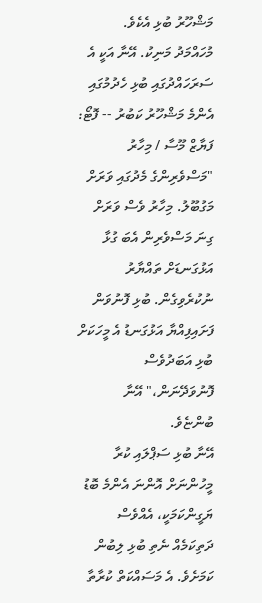މަޝްހޫރު ބުޅި އެކެވެ.
މުހައްމަދު މަނިކު. އޭނާ އަކީ އެ ސަރަހައްދުގައި ބުޅި ހެދުމުގައި އެންމެ މަޝްހޫރު ކަބުރު -- ފޮޓޯ: ފަޔާޒް މޫސާ / މިހާރު
"މަސްވެރިންގެ މެދުގައި ވަރަށް މަގުބޫލު. މިހާރު ވެސް ވަރަށް ގިނަ މަސްވެރިން އެބަ ގުޅާ އަޅުގަނޑަށް ތައްޔާރު ނުކުރެވިގެން. ބުޅި ފޮނުވަން ފަށައިފިއްޔާ އަޅުގަނޑު އެ މީހަކަށް ބުޅި އަބަދުވެސް ފޮނުވަދޭނަން،" އޭނާ ބުންޏެވެ.
އޭނާ ބުޅި ސަޕްލައި ކުރާ މީހުންނަށް އޮންނަ އެންމެ ބޮޑު ޔަގީންކަމަކީ، އެއްވެސް ދަތިކަމެއް ނެތި ބުޅި ލިބުން ކަމަށެވެ. އެ މަސައްކަތް ކުރާތާ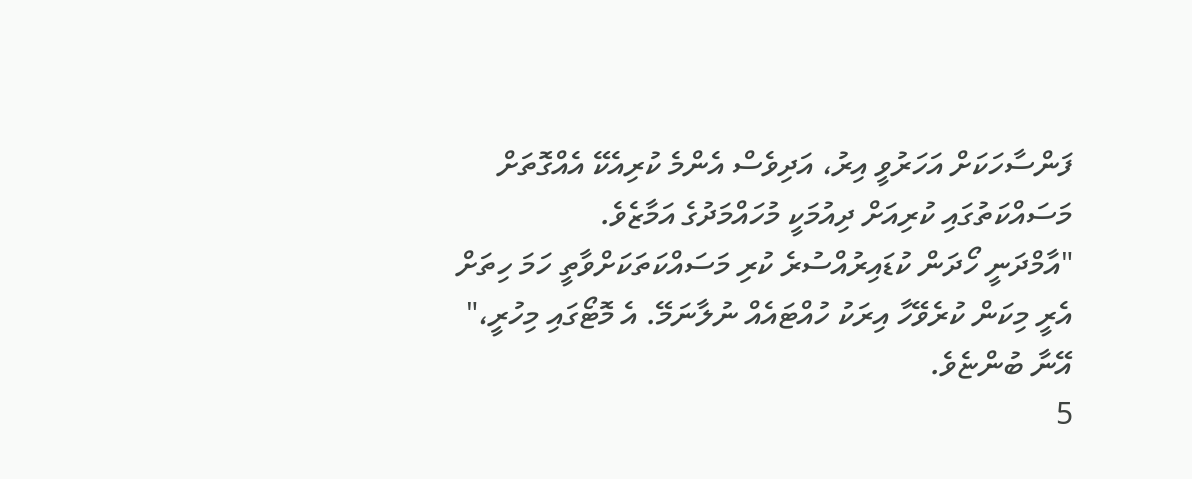ފަންސާހަކަށް އަހަރުވީ އިރު، އަދިވެސް އެންމެ ކުރިއެކޭ އެއްގޮތަށް މަސައްކަތުގައި ކުރިއަށް ދިއުމަކީ މުހައްމަދުގެ އަމާޒެވެ.
"އާމްދަނީ ހޯދަން ކުޑައިރުއްސުރެ ކުރި މަސައްކަތަކަށްވާތީ ހަމަ ހިތަށް އެރީ މިކަން ކުރެވޭހާ އިރަކު ހުއްޓައެއް ނުލާނަމޭ. އެ މޮޓޯގައި މިހުރީ،" އޭނާ ބުންޏެވެ.
5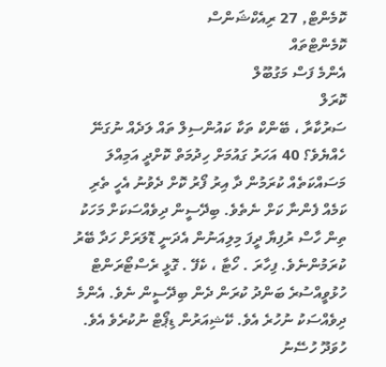ކޮމެންޓް, 27 ރިއެކްޝަންސް
ކޮމެންޓްތައް
އެންމެ ފަސް މަގުބޫލް
ކޮރަލް
ސަރުކާރާ ، ބޭންކް ތަކާ ކައުންސިލް ތައް ލަދެއް ނުގަނޭ ހެއްޔެވެ؟ 40 އަހަރު ގައުމަށް ހިދުމަތް ކޮށްދީ އަމިއްލަ މަސައްކަތެއް ކުރަމުން ދާ އިރު ފޯރު ކޮށް ދެވުނު އެހީ ތެރި ކަމެއް ފެންނާ ކަށް ނެތެވެ. ބިދޭސީން ދިވެއްސަކަށް މަހަކު ތިން ހާސް ރުފިޔާ ދީފަ މިލިއަނުން އެދަނީ ޑޮލަރަށް ހަދާ ބޭރު ކުރަމުންނެވެ. ފިހާރަ . ހޯޓާ ، ކެފޭ . ގޮޅީ ރެސްޓޯރަންޓް ހުޅުވީއްސުރެ ބަންދު ކުރަން ދެން ބިދޭސީން ނެވެ. އެންމެ ދިވެއްސަކު ނުހުރެ އެވެ. ކޭޝިއަރުން ޑިޕޯޓް ނުކުރެވެ އެވެ.
ހުވަދޫ ހުސޭނު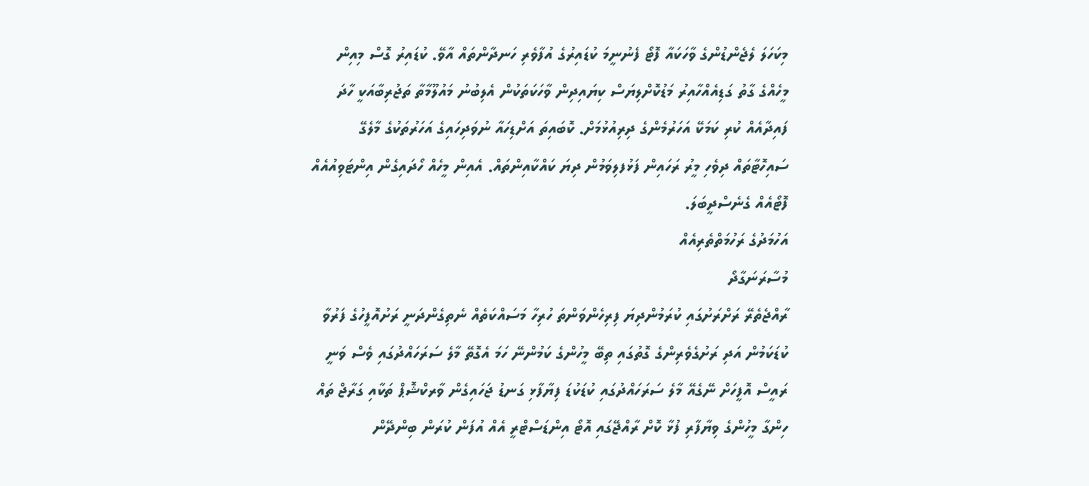މިކަހަލަ ލެޖެންޑުންގެ ވާހަކައާ ފޮޓޯ ފެނުނީމަ ކުޑައިރުގެ އުފާވެރި ހަނދާންތައް އާވޭ. ކުޑައިރު ގޮސް މިއިން މީހެއްގެ ގާތު ގަޑިއެއްހާއިރު މަޑުކޮށްލިޔަސް ކިޔައިދިން ވާހަކަތަކުން އެލިބުނު މައުލޫމާތާ ތަޖުރިބާއަކީ ހާދަ ފައިދާއެއް ކުރި ކަމަކޭ އަހަރުމެންގެ ދިރިއުޅުމަށް. ކޮބައިތަ އަށްޑިހައާ ނުވަދިހައިގެ އަހަރުތަކުގެ މާލެގޭ ސައިހޮޓާތައް ދިވެހި މީރު ރަހައިން ފަޅުފލިވަމުން ދިޔަ ކައްކާއިންތައް. އެއިން މީހެއް ހޯދައިގެން އިންޓަވިއުއެއް ފޮޓޯއެއް ގެނެސްދީބަލަ.
އަހުމަދުގެ ރަހުމަތްތެރިއެއް
މުސާރަނަގާދޯ
ރާއްޖެތެރޭ ރަށްރަށުގައި ކުރަމުންދިޔަ ފިރިހެންވަންތަ ހުރިހާ މަސައްކަތެއް ނެތިގެންދަނީ ރަށުއޮފީހުގެ ފަރުވާ ކުޑަކަމުން އަދި ރަށުގެވެރިންގެ ގޮތުގައި ތިބޭ މީހުންގެ ކަމުންނޭ ހަމަ އެގޮތޭ މާލެ ސަރަހައްދުގައި ވެސް ވަނީ ރައީސް އޮފީހަށް ނޭގެއޭ މާލެ ސަރަހައްދުގައި ކުޑަކުޑަ ފިޔާފާޅި ގަނޑު ޖަހައިގެން ވާރކްޝޮޕް ތަކާއި ގަރާޖް ތައް ހިންގާ މީހުންގެ ވިޔާފާރި ފުޅާ ކޮށް ރާއްޖޭގައި އޮޓޯ އިންޑަސްޓްރީ އެއް އުފަން ކުރަން ބިންދޭން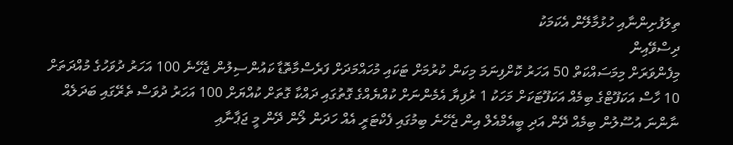ތިލަފުށިންނާއި ހުޅުމާލޭން އެކަމަކު
ދިސްވޭއިން
މިފެންވަރަށް މިމަސައްކަތް 50 އަހަރު ކޮށްފިނަމަ މިކަން ކުރުމަށް ޓަކައި މުހައްމަދަށް ފަރެސްމާތޮޑާ ކައުންސިލުން ޖެހޭނެ 100 އަހަރު ދުވަހުގެ މުއްދަތަށް 10 ހާސް އަކަފޫޓްގެ ބިމެއް އަކަފޫޓަކަށް މަހަކު 1 ރުފިޔާ އެމެންނަށް ކުއްޔެއްގެ ގޮތުގައި ދައްކާ ގޮތަށް ކުއްޔަށް 100 އަހަރު ދުވަސް ތެރޭގައި ބަދަލެއް ނާންނަ އުސޫލުން ބިމެއް ދޭން އަދި ބީއެމްއެލް އިން ޖެހޭނެ ބިމުގައި ފެކްޓަރީ އެއް ހަދަން ލޯން ދޭން މީ ޖަޕާނާއި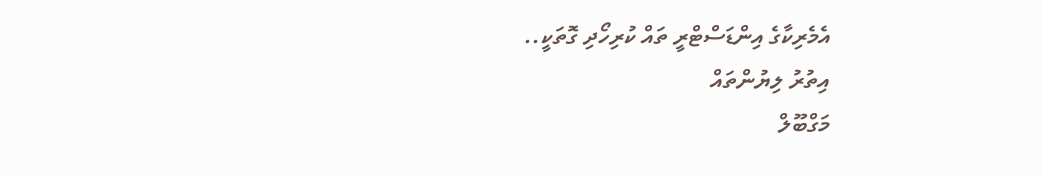އެމެރިކާގެ އިންޑަސްޓްރީ ތައް ކުރިހޯދި ގޮތަކީ..
އިތުރު ލިޔުންތައް
މަގްބޫލް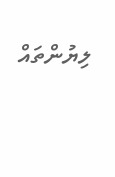ލިޔުންތައް